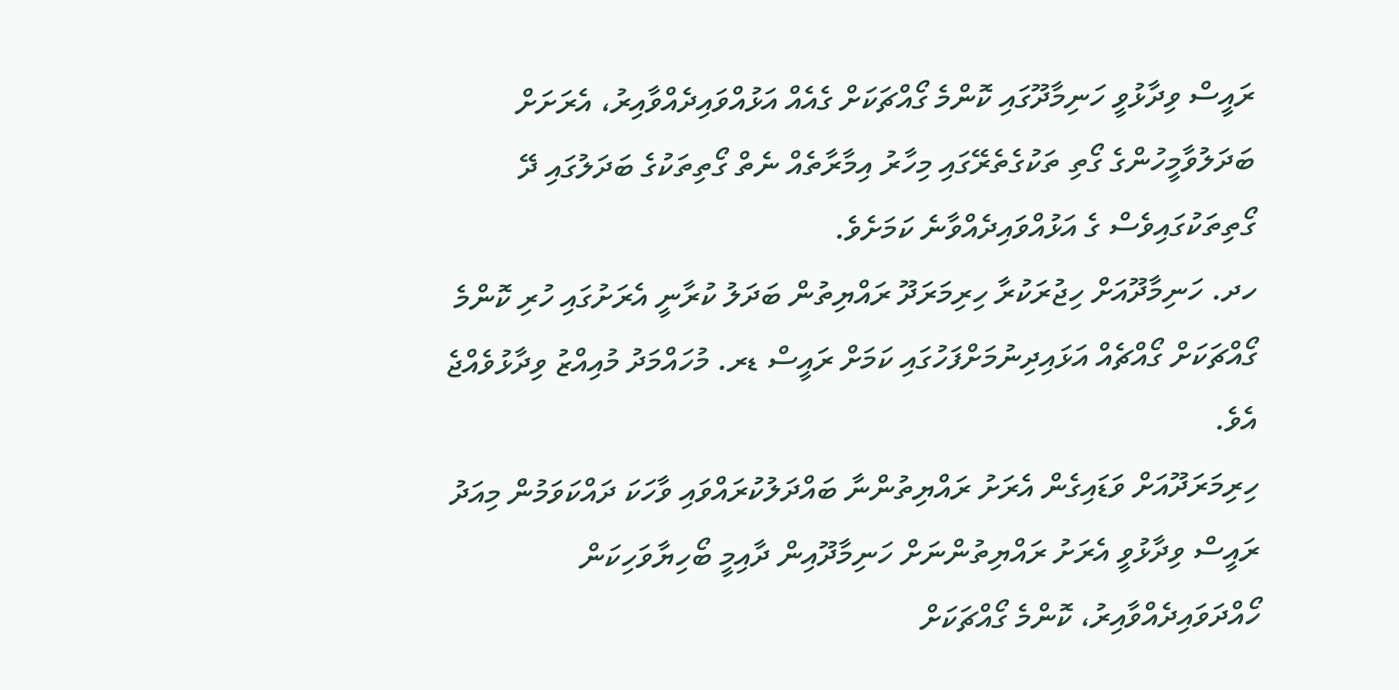ރައީސް ވިދާޅުވީ ހަނިމާދޫގައި ކޮންމެ ގޯއްޗަކަށް ގެއެއް އަޅުއްވައިދެއްވާއިރު، އެރަށަށް ބަދަލުވާމީހުންގެ ގޯތި ތަކުގެތެރޭގައި މިހާރު އިމާރާތެއް ނެތް ގޯތިތަކުގެ ބަދަލުގައި ދޭ ގޯތިތަކުގައިވެސް ގެ އަޅުއްވައިދެއްވާނެ ކަމަށެވެ.
ހދ. ހަނިމާދޫއަށް ހިޖުރަކުރާ ހިރިމަރަދޫ ރައްޔިތުން ބަދަލު ކުރާނީ އެރަށުގައި ހުރި ކޮންމެ ގޯއްޗަކަށް ގޯއްޗެއް އަޅައިދިނުމަށްފަހުގައި ކަމަށް ރައީސް ޑރ. މުހައްމަދު މުއިއްޒު ވިދާޅުވެއްޖެ އެވެ.
ހިރިމަރަދޫއަށް ވަޑައިގެން އެރަށު ރައްޔިތުންނާ ބައްދަލުކުރައްވައި ވާހަކަ ދައްކަވަމުން މިއަދު ރައީސް ވިދާޅުވީ އެރަށު ރައްޔިތުންނަށް ހަނިމާދޫއިން ދާއިމީ ބޯހިޔާވަހިކަން ހޯއްދަވައިދެއްވާއިރު، ކޮންމެ ގޯއްޗަކަށް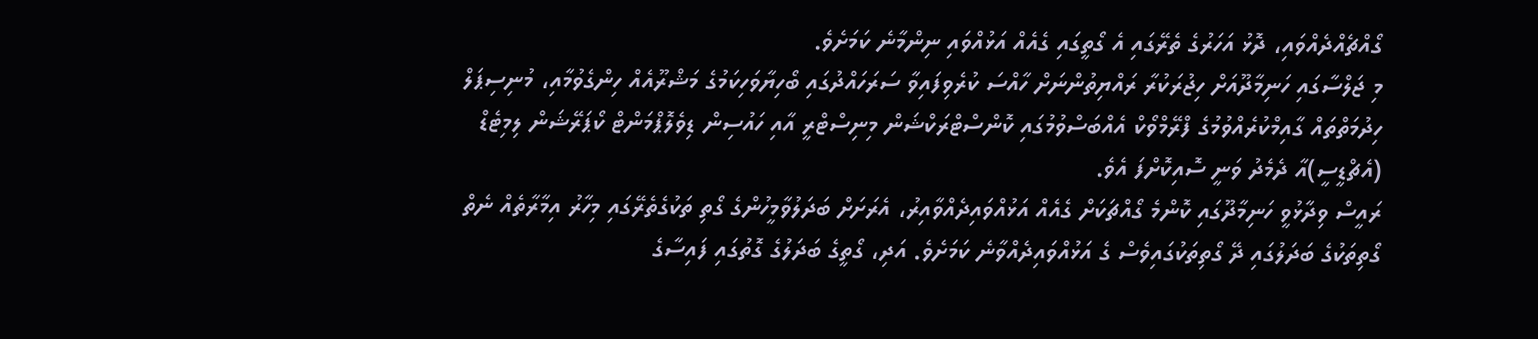ގޯއްޗެއްދެއްވައި، ދޮޅު އަހަރުގެ ތެރޭގައި އެ ގޯތީގައި ގެއެއް އަޅުއްވައި ނިންމާނެ ކަމަށެވެ.
މި ޖަލްސާގައި ހަނިމާދޫއަށް ހިޖުރަކުރާ ރައްޔިތުންނަށް ހާއްސަ ކުރެވިފައިވާ ސަރަހައްދުގައި ބޯހިޔާވަހިކަމުގެ މަޝްރޫއެއް ހިންގެވުމާއި، މުނިސިޕަލް ހިދުމަތްތައް ގާއިމްކުރެއްވުމުގެ ފްރޭމްވޯކް އެއްބަސްވުމުގައި ކޮންސްޓްރަކްޝަން މިނިސްޓްރީ އާއި ހައުސިން ޑިވެލޮޕްމަންޓް ކޯޕަރޭޝަން ލިމިޓެޑް (އެޗްޑީސީ)އާ ދެމެދު ވަނީ ސޮއިކޮށްފަ އެވެ.
ރައީސް ވިދާޅުވީ ހަނިމާދޫގައި ކޮންމެ ގޯއްޗަކަށް ގެއެއް އަޅުއްވައިދެއްވާއިރު، އެރަށަށް ބަދަލުވާމީހުންގެ ގޯތި ތަކުގެތެރޭގައި މިހާރު އިމާރާތެއް ނެތް ގޯތިތަކުގެ ބަދަލުގައި ދޭ ގޯތިތަކުގައިވެސް ގެ އަޅުއްވައިދެއްވާނެ ކަމަށެވެ. އަދި، ގޯތީގެ ބަދަލުގެ ގޮތުގައި ފައިސާގެ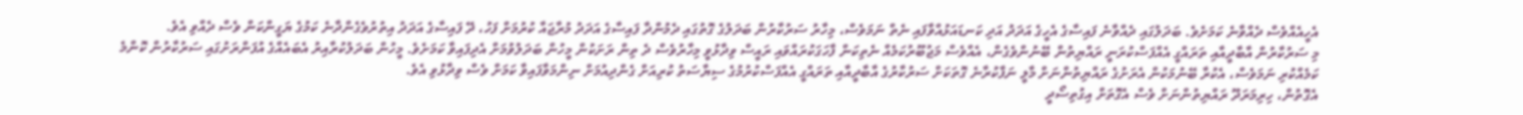އެހީއެއްވެސް ދެއްވާނެ ކަމަށެވެ. ބަދަލުގައި ދެއްވާނެ ފައިސާގެ އެހީގެ އަދަދު އަދި ކަނޑައަޅުއްވާފައި ނެތް ނަމަވެސް، މިހާރު ސަރުކާރުން ބަދަލުގެ ގޮތުގައި ދެމުންދާ ފައިސާގެ އަދަދު މުރާޖައާ ކުރުމަށް ފަހު، ދޭ ފައިސާގެ އަދަދު އިތުރުވެގެންދާނެ ކަމުގެ ޔަގީންކަން ވެސް ދެއްވި އެވެ.
މި ސަރުކާރުން އާބާދީއާއި ތަރައްގީ އެއްފަސްކުރަނީ ރައްޔިތުން ބޭނުންވެގެން، އެއްވެސް މަޖުބޫރުކަމެއް ނެތިކަން ފާހަގަކުރައްވައި ރައީސް ވިދާޅުވީ މިހާރުވެސް ދެ ތިން ރަށަކުން މީހުން ބަދަލުވުމަށް އެދިފައިވާ ކަމަށެވެ. މީހުން ބަދަލުކުރާއިރު އެބައެއްގެ އުފަންރަށުގައި ސަރުކާރުން ކޮންމެ ކަމެއްކުރި ނަމަވެސް، އެކުރާ ބޭނުމަކުން އެރަށުގެ ރައްޔިތުންނަށް މާލީ ނަފާކުރާނެ ގޮތަކަށް ސަރުކާރުގެ އާބާދީއާއި ތަރައްގީ އެއްފަސްކުރުމުގެ ސިޔާސަތު ކުރިއަށް ގެންދިއުމަށް ނިންމަވާފައިވާ ކަމަށް ވެސް ވިދާޅުވި އެވެ.
އެގޮތުން، ހިރިމަރަދޫ ރައްޔިތުންނަށް ވެސް އެގޮތަށް އިގުތިސޯދީ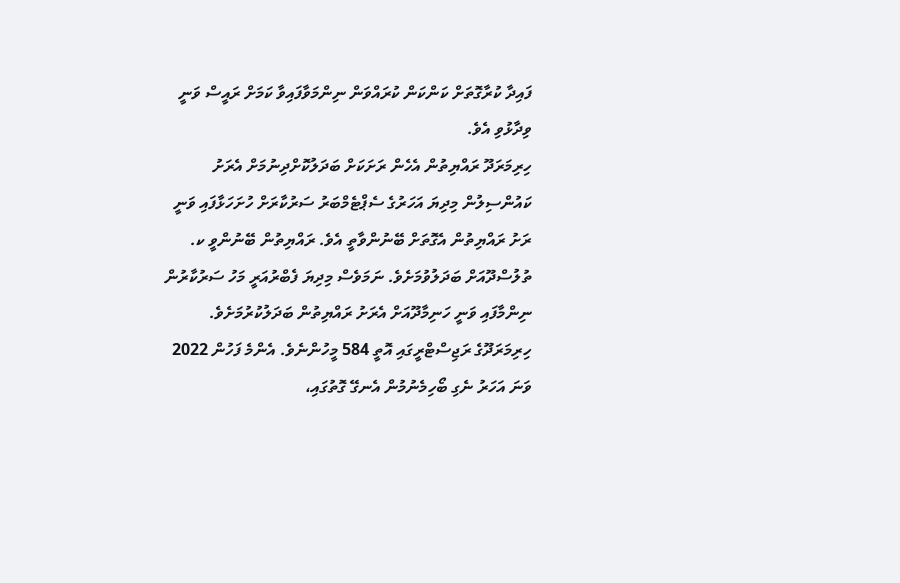ފައިދާ ކުރާގޮތަށް ކަންކަން ކުރައްވަން ނިންމަވާފައިވާ ކަމަށް ރައީސް ވަނީ ވިދާޅުވި އެވެ.
ހިރިމަރަދޫ ރައްޔިތުން އެހެން ރަށަކަށް ބަދަލުކޮށްދިނުމަށް އެރަށު ކައުންސިލުން މިދިޔަ އަހަރުގެ ސެޕްޓެމްބަރު ސަރުކާރަށް ހުށަހަޅާފައި ވަނީ ރަށު ރައްޔިތުން އެގޮތަށް ބޭނުންވާތީ އެވެ. ރައްޔިތުން ބޭނުންވީ ކ. ތުލުސްދޫއަށް ބަދަލުވުމަށެވެ. ނަމަވެސް މިދިޔަ ފެބްރުއަރީ މަހު ސަރުކާރުން ނިންމާފައި ވަނީ ހަނިމާދޫއަށް އެރަށު ރައްޔިތުން ބަދަލުކުރުމަށެވެ.
ހިރިމަރަދޫގެ ރަޖިސްޓްރީގައި އޮތީ 584 މީހުންނެވެ. އެންމެ ފަހުން 2022 ވަނަ އަހަރު ނެގި ބޯހިމެނުމުން އެނގޭ ގޮތުގައި،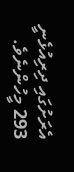އެރަށުގައި ދިރިއުޅެނީ 293 މީހުންނެވެ.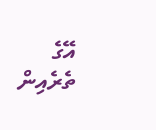އޭގެ ތެރެއިން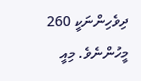ދިވެހިންނަކީ 260 މީހުންނެވެ. މިއީ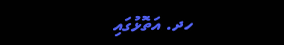ހދ. އަތޮޅުގައި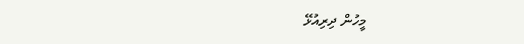މީހުން ދިރިއުޅޭ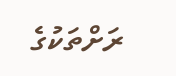ރަށްތަކުގެ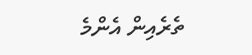ތެރެއިން އެންމެ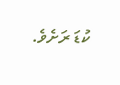ކުޑަ ރަށެވެ.